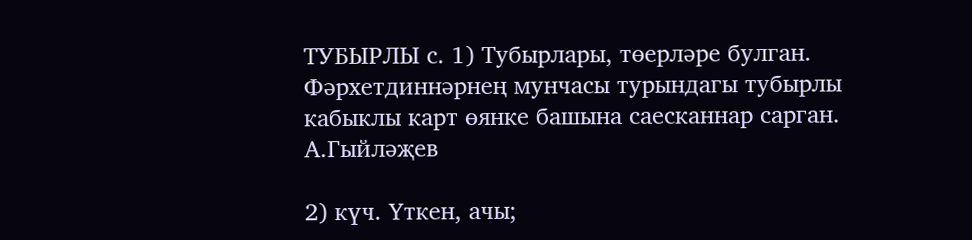ТУБЫРЛЫ с. 1) Тубырлары, төерләре булган. Фәрхетдиннәрнең мунчасы турындагы тубырлы кабыклы карт өянке башына саесканнар сарган. А.Гыйләҗев

2) күч. Үткен, ачы;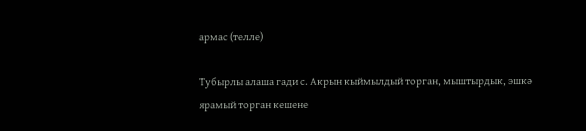армас (телле)

Тубырлы алаша гади с. Акрын кыймылдый торган, мыштырдык, эшкә ярамый торган кешене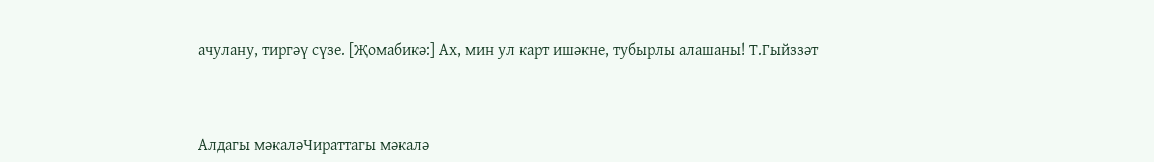ачулану, тиргәү сүзе. [Җомабикә:] Ах, мин ул карт ишәкне, тубырлы алашаны! Т.Гыйззәт



Алдагы мәкаләЧираттагы мәкалә